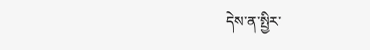དེས་ན་སྤྱིར་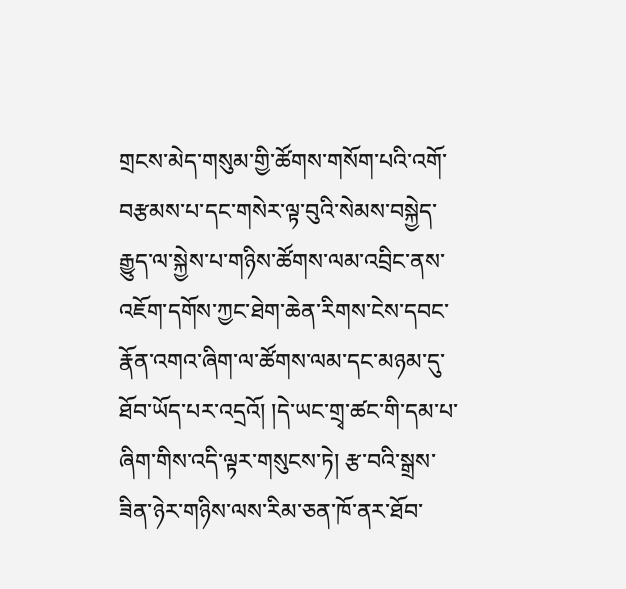གྲངས་མེད་གསུམ་གྱི་ཚོགས་གསོག་པའི་འགོ་བརྩམས་པ་དང་གསེར་ལྟ་བུའི་སེམས་བསྐྱེད་རྒྱུད་ལ་སྐྱེས་པ་གཉིས་ཚོགས་ལམ་འབྲིང་ནས་འཇོག་དགོས་ཀྱང་ཐེག་ཆེན་རིགས་ངེས་དབང་རྣོན་འགའ་ཞིག་ལ་ཚོགས་ལམ་དང་མཉམ་དུ་ཐོབ་ཡོད་པར་འདྲའོ། །དེ་ཡང་གྲྭ་ཚང་གི་དམ་པ་ཞིག་གིས་འདི་ལྟར་གསུངས་ཏེ། རྩ་བའི་སྒྲས་ཟིན་ཉེར་གཉིས་ལས་རིམ་ཅན་ཁོ་ནར་ཐོབ་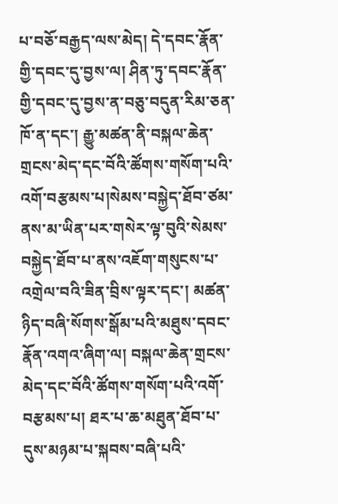པ་བཅོ་བརྒྱད་ལས་མེད། དེ་དབང་རྣོན་གྱི་དབང་དུ་བྱས་ལ། ཤིན་ཏུ་དབང་རྣོན་གྱི་དབང་དུ་བྱས་ན་བཅུ་བདུན་རིམ་ཅན་ཁོ་ན་དང་། རྒྱུ་མཚན་ནི་བསྐལ་ཆེན་གྲངས་མེད་དང་བོའི་ཚོགས་གསོག་པའི་འགོ་བརྩམས་པ།སེམས་བསྐྱེད་ཐོབ་ཙམ་ནས་མ་ཡིན་པར་གསེར་ལྟ་བུའི་སེམས་བསྐྱེད་ཐོབ་པ་ནས་འཇོག་གསུངས་པ་འགྲེལ་བའི་ཟིན་བྲིས་ལྟར་དང་། མཚན་ཉིད་བཞི་སོགས་སྒོམ་པའི་མཐུས་དབང་རྣོན་འགའ་ཞིག་ལ། བསྐལ་ཆེན་གྲངས་མེད་དང་བོའི་ཚོགས་གསོག་པའི་འགོ་བརྩམས་པ། ཐར་པ་ཆ་མཐུན་ཐོབ་པ་དུས་མཉམ་པ་སྐབས་བཞི་པའི་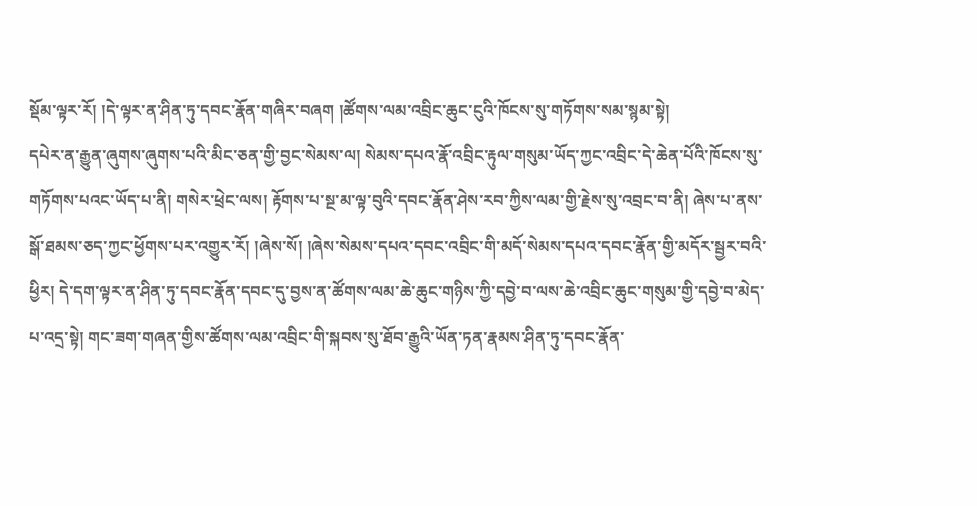སྡོམ་ལྟར་རོ། །དེ་ལྟར་ན་ཤིན་ཏུ་དབང་རྣོན་གཞིར་བཞག །ཚོགས་ལམ་འབྲིང་ཆུང་ངུའི་ཁོངས་སུ་གཏོགས་སམ་སྙམ་སྟེ།
དཔེར་ན་རྒྱུན་ཞུགས་ཞུགས་པའི་མིང་ཅན་གྱི་བྱང་སེམས་ལ། སེམས་དཔའ་རྣོ་འབྲིང་རྟུལ་གསུམ་ཡོད་ཀྱང་འབྲིང་དེ་ཆེན་པོའི་ཁོངས་སུ་གཏོགས་པའང་ཡོད་པ་ནི། གསེར་ཕྲེང་ལས། རྟོགས་པ་སྔ་མ་ལྟ་བུའི་དབང་རྣོན་ཤེས་རབ་ཀྱིས་ལམ་གྱི་རྗེས་སུ་འབྲང་བ་ནི། ཞེས་པ་ནས་སྒོ་ཐམས་ཅད་ཀྱང་ཕྱོགས་པར་འགྱུར་རོ། །ཞེས་སོ། །ཞེས་སེམས་དཔའ་དབང་འབྲིང་གི་མདོ་སེམས་དཔའ་དབང་རྣོན་གྱི་མདོར་སྦྱར་བའི་ཕྱིར། དེ་དག་ལྟར་ན་ཤིན་ཏུ་དབང་རྣོན་དབང་དུ་བྱས་ན་ཚོགས་ལམ་ཆེ་ཆུང་གཉིས་ཀྱི་དབྱེ་བ་ལས་ཆེ་འབྲིང་ཆུང་གསུམ་གྱི་དབྱེ་བ་མེད་པ་འདྲ་སྟེ། གང་ཟག་གཞན་གྱིས་ཚོགས་ལམ་འབྲིང་གི་སྐབས་སུ་ཐོབ་རྒྱུའི་ཡོན་ཏན་རྣམས་ཤིན་ཏུ་དབང་རྣོན་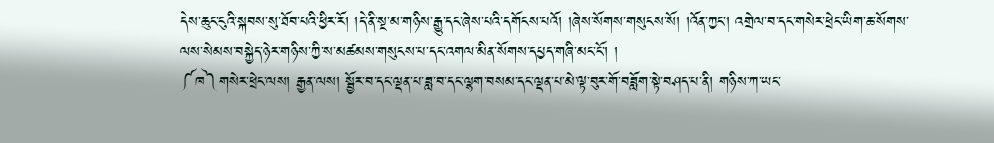དེས་ཆུང་ངུའི་སྐབས་སུ་ཐོབ་པའི་ཕྱིར་རོ། །དེ་ནི་སྔ་མ་གཉིས་རྒྱུ་དང་ཞེས་པའི་དགོངས་པའོ། །ཞེས་སོགས་གསུངས་སོ། །འོན་ཀྱང་། འགྲེལ་བ་དང་གསེར་ཕྲེང་ཡིག་ཆ་སོགས་ལས་སེམས་བསྐྱེད་ཉེར་གཉིས་ཀྱི་ས་མཚམས་གསུངས་པ་དང་འགལ་མིན་སོགས་དཔྱད་གཞི་མང་ངོ་། །
༼ཁ༽གསེར་ཕྲེང་ལས། རྒྱན་ལས། སྦྱོར་བ་དང་ལྡན་པ་ཟླ་བ་དང་ལྷག་བསམ་དང་ལྡན་པ་མེ་ལྟ་བུར་གོ་བཟློག་སྟེ་བཤད་པ་ནི། གཉིས་ཀ་ཡང་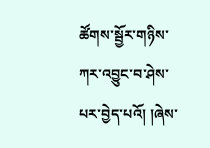ཚོགས་སྦྱོར་གཉིས་ཀར་འབྱུང་བ་ཤེས་པར་བྱེད་པའོ། །ཞེས་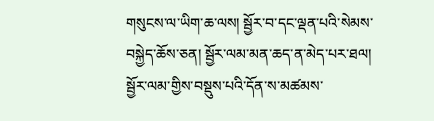གསུངས་ལ་ཡིག་ཆ་ལས། སྦྱོར་བ་དང་ལྡན་པའི་སེམས་བསྐྱེད་ཆོས་ཅན། སྦྱོར་ལམ་མན་ཆད་ན་མེད་པར་ཐལ། སྦྱོར་ལམ་གྱིས་བསྡུས་པའི་དོན་ས་མཚམས་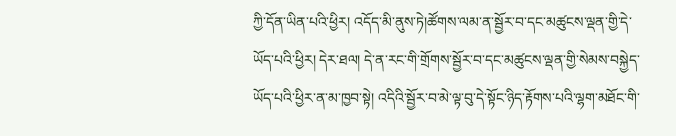ཀྱི་དོན་ཡིན་པའི་ཕྱིར། འདོད་མི་ནུས་ཏེ།ཚོགས་ལམ་ན་སྦྱོར་བ་དང་མཚུངས་ལྡན་གྱི་དེ་ཡོད་པའི་ཕྱིར། དེར་ཐལ། དེ་ན་རང་གི་གྲོགས་སྦྱོར་བ་དང་མཚུངས་ལྡན་གྱི་སེམས་བསྐྱེད་ཡོད་པའི་ཕྱིར་ན་མ་ཁྱབ་སྟེ། འདིའི་སྦྱོར་བ་མེ་ལྟ་བུ་དེ་སྟོང་ཉིད་རྟོགས་པའི་ལྷག་མཐོང་གི་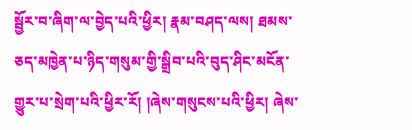སྦྱོར་བ་ཞིག་ལ་བྱེད་པའི་ཕྱིར། རྣམ་བཤད་ལས། ཐམས་ཅད་མཁྱེན་པ་ཉིད་གསུམ་གྱི་སྒྲིབ་པའི་བུད་ཤིང་མངོན་གྱུར་པ་སྲེག་པའི་ཕྱིར་རོ། །ཞེས་གསུངས་པའི་ཕྱིར། ཞེས་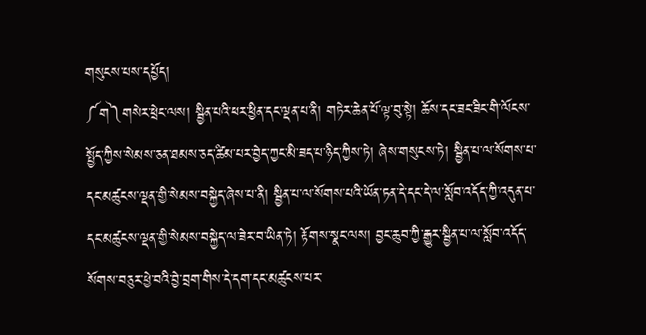གསུངས་པས་དཔྱོད།
༼ག༽གསེར་ཕྲེང་ལས། སྦྱིན་པའི་ཕར་ཕྱིན་དང་ལྡན་པ་ནི། གཏེར་ཆེན་པོ་ལྟ་བུ་སྟེ། ཆོས་དང་ཟང་ཟིང་གི་ལོངས་སྤྱོད་ཀྱིས་སེམས་ཅན་ཐམས་ཅད་ཚིམ་པར་བྱེད་ཀྱང་མི་ཟད་པ་ཉིད་ཀྱིས་ཏེ། ཞེས་གསུངས་ཏེ། སྦྱིན་པ་ལ་སོགས་པ་དང་མཚུངས་ལྡན་གྱི་སེམས་བསྐྱེད་ཞེས་པ་ནི། སྦྱིན་པ་ལ་སོགས་པའི་ཡོན་ཏན་དེ་དང་དེ་ལ་སློབ་འདོད་ཀྱི་འདུན་པ་དང་མཚུངས་ལྡན་གྱི་སེམས་བསྐྱེད་ལ་ཟེར་བ་ཡིན་ཏེ། རྟོགས་སྣང་ལས། བྱང་ཆུབ་ཀྱི་རྒྱུར་སྦྱིན་པ་ལ་སློབ་འདོད་སོགས་བཅུར་ཕྱེ་བའི་བྱེ་བྲག་གིས་དེ་དག་དང་མཚུངས་པར་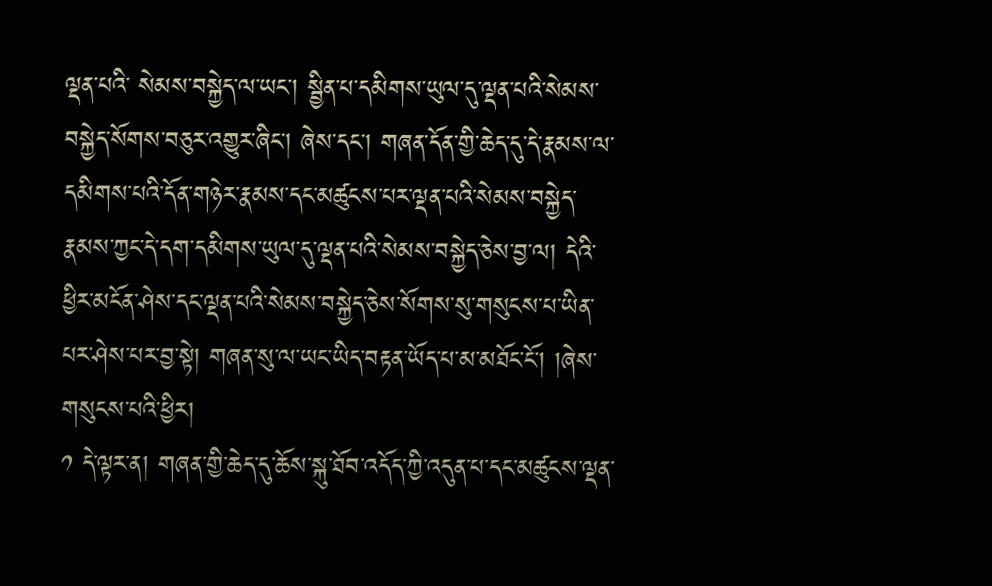ལྡན་པའི་ སེམས་བསྐྱེད་ལ་ཡང་། སྦྱིན་པ་དམིགས་ཡུལ་དུ་ལྡན་པའི་སེམས་བསྐྱེད་སོགས་བཅུར་འགྱུར་ཞིང་། ཞེས་དང་། གཞན་དོན་གྱི་ཆེད་དུ་དེ་རྣམས་ལ་དམིགས་པའི་དོན་གཉེར་རྣམས་དང་མཚུངས་པར་ལྡན་པའི་སེམས་བསྐྱེད་རྣམས་ཀྱང་དེ་དག་དམིགས་ཡུལ་དུ་ལྡན་པའི་སེམས་བསྐྱེད་ཅེས་བྱ་ལ། དེའི་ཕྱིར་མངོན་ཤེས་དང་ལྡན་པའི་སེམས་བསྐྱེད་ཅེས་སོགས་སུ་གསུངས་པ་ཡིན་པར་ཤེས་པར་བྱ་སྟེ། གཞན་སུ་ལ་ཡང་ཡིད་བརྟན་ཡོད་པ་མ་མཐོང་ངོ་། །ཞེས་གསུངས་པའི་ཕྱིར།
༡ དེ་ལྟར་ན། གཞན་གྱི་ཆེད་དུ་ཆོས་སྐུ་ཐོབ་འདོད་ཀྱི་འདུན་པ་དང་མཚུངས་ལྡན་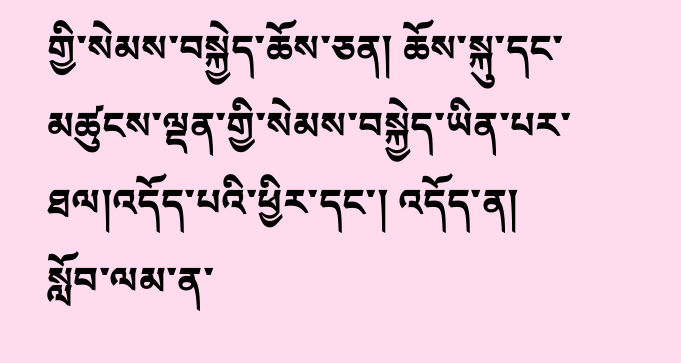གྱི་སེམས་བསྐྱེད་ཆོས་ཅན། ཆོས་སྐུ་དང་མཚུངས་ལྡན་གྱི་སེམས་བསྐྱེད་ཡིན་པར་ཐལ།འདོད་པའི་ཕྱིར་དང་། འདོད་ན། སློབ་ལམ་ན་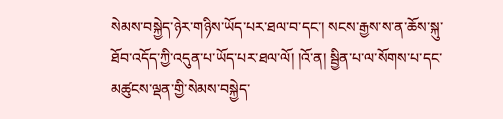སེམས་བསྐྱེད་ཉེར་གཉིས་ཡོད་པར་ཐལ་བ་དང་། སངས་རྒྱས་ས་ན་ཆོས་སྐུ་ཐོབ་འདོད་ཀྱི་འདུན་པ་ཡོད་པར་ཐལ་ལོ། །འོ་ན། སྦྱིན་པ་ལ་སོགས་པ་དང་མཚུངས་ལྡན་གྱི་སེམས་བསྐྱེད་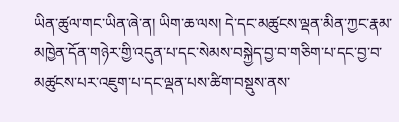ཡིན་ཚུལ་གང་ཡིན་ཞེ་ན། ཡིག་ཆ་ལས། དེ་དང་མཚུངས་ལྡན་མིན་ཀྱང་རྣམ་མཁྱེན་དོན་གཉེར་གྱི་འདུན་པ་དང་སེམས་བསྐྱེད་བྱ་བ་གཅིག་པ་དང་བྱ་བ་མཚུངས་པར་འཇུག་པ་དང་ལྡན་པས་ཚིག་བསྡུས་ནས་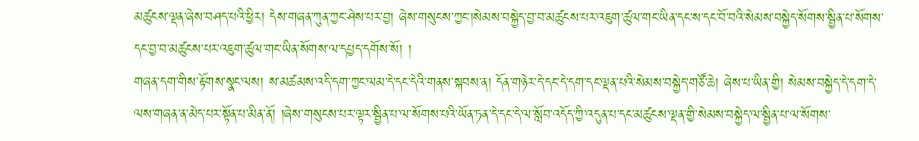མཚུངས་ལྡན་ཞེས་བཤད་པའི་ཕྱིར། དེས་གཞན་ཀུན་ཀྱང་ཤེས་པར་བྱ། ཞེས་གསུངས་ཀྱང་།སེམས་བསྐྱེད་བྱ་བ་མཚུངས་པར་འཇུག་ཚུལ་གང་ཡིན་དང་ས་དང་བོ་བའི་སེམས་བསྐྱེད་སོགས་སྦྱིན་པ་སོགས་དང་བྱ་བ་མཚུངས་པར་འཇུག་ཚུལ་གང་ཡིན་སོགས་ལ་དཔྱད་དགོས་སོ། །
གཞན་དག་གིས་རྟོགས་སྣང་ལས། ས་མཚམས་འདི་དག་ཀྱང་ལམ་དེ་དང་དེའི་གནས་སྐབས་ན། དོན་གཉེར་དེ་དང་དེ་དག་དང་ལྡན་པའི་སེམས་བསྐྱེད་གཙོ་ཆེ། ཞེས་པ་ཡིན་གྱི། སེམས་བསྐྱེད་དེ་དག་དེ་ལས་གཞན་ན་མེད་པར་སྟོན་པ་མིན་ནོ། །ཞེས་གསུངས་པར་ལྟར་སྦྱིན་པ་ལ་སོགས་པའི་ཡོན་ཏན་དེ་དང་དེ་ལ་སློབ་འདོད་ཀྱི་འདུན་པ་དང་མཚུངས་ལྡན་གྱི་སེམས་བསྐྱེད་ལ་སྦྱིན་པ་ལ་སོགས་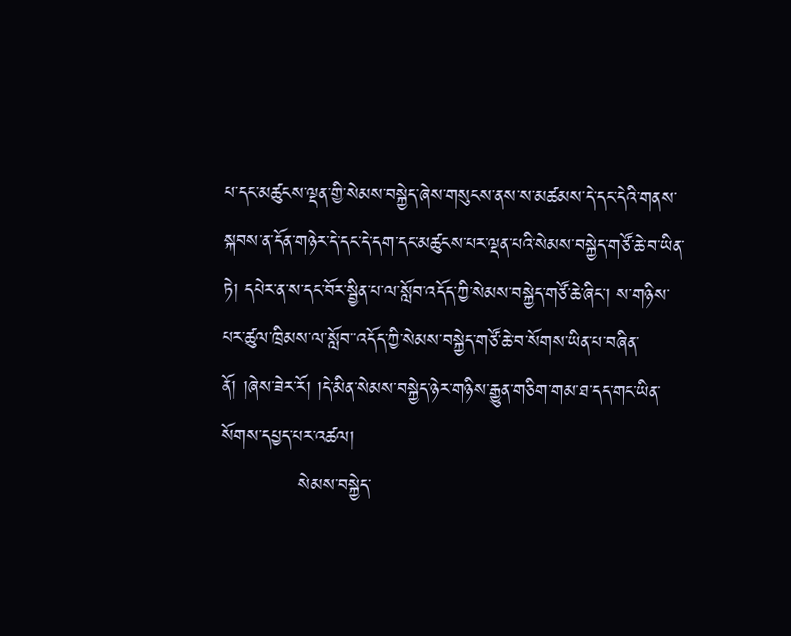པ་དང་མཚུངས་ལྡན་གྱི་སེམས་བསྐྱེད་ཞེས་གསུངས་ནས་ས་མཚམས་དེ་དང་དེའི་གནས་སྐབས་ན་དོན་གཉེར་དེ་དང་དེ་དག་དང་མཚུངས་པར་ལྡན་པའི་སེམས་བསྐྱེད་གཙོ་ཆེ་བ་ཡིན་ཏེ། དཔེར་ན་ས་དང་བོར་སྦྱིན་པ་ལ་སློབ་འདོད་ཀྱི་སེམས་བསྐྱེད་གཙོ་ཆེ་ཞིང་། ས་གཉིས་པར་ཚུལ་ཁྲིམས་ལ་སློབ་་འདོད་ཀྱི་སེམས་བསྐྱེད་གཙོ་ཆེ་བ་སོགས་ཡིན་པ་བཞིན་ནོ། །ཞེས་ཟེར་རོ། །དེ་མིན་སེམས་བསྐྱེད་ཉེར་གཉིས་རྒྱུན་གཅིག་གམ་ཐ་དད་གང་ཡིན་སོགས་དཔྱད་པར་འཚལ།
            སེམས་བསྐྱེད་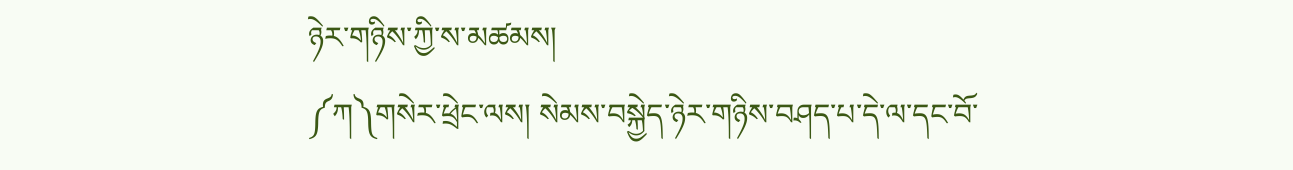ཉེར་གཉིས་ཀྱི་ས་མཚམས།
༼ཀ༽གསེར་ཕྲེང་ལས། སེམས་བསྐྱེད་ཉེར་གཉིས་བཤད་པ་དེ་ལ་དང་བོ་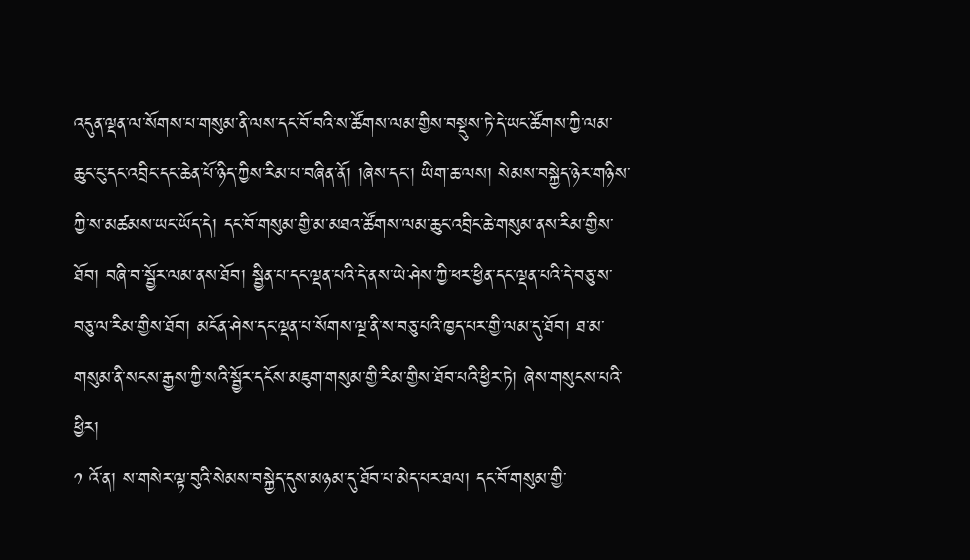འདུན་ལྡན་ལ་སོགས་པ་གསུམ་ནི་ལས་དང་བོ་བའི་ས་ཚོགས་ལམ་གྱིས་བསྡུས་ཏེ་དེ་ཡང་ཚོགས་ཀྱི་ལམ་ཆུང་ངུ་དང་འབྲིང་དང་ཆེན་པོ་ཉིད་ཀྱིས་རིམ་པ་བཞིན་ནོ། །ཞེས་དང་། ཡིག་ཆ་ལས། སེམས་བསྐྱེད་ཉེར་གཉིས་ཀྱི་ས་མཚམས་ཡང་ཡོད་དེ། དང་བོ་གསུམ་གྱི་མ་མཐའ་ཚོགས་ལམ་ཆུང་འབྲིང་ཆེ་གསུམ་ནས་རིམ་གྱིས་ཐོབ། བཞི་བ་སྦྱོར་ལམ་ནས་ཐོབ། སྦྱིན་པ་དང་ལྡན་པའི་དེ་ནས་ཡེ་ཤེས་ཀྱི་ཕར་ཕྱིན་དང་ལྡན་པའི་དེ་བཅུ་ས་བཅུ་ལ་རིམ་གྱིས་ཐོབ། མངོན་ཤེས་དང་ལྡན་པ་སོགས་ལྔ་ནི་ས་བཅུ་པའི་ཁྱད་པར་གྱི་ལམ་དུ་ཐོབ། ཐ་མ་གསུམ་ནི་སངས་རྒྱས་ཀྱི་སའི་སྦྱོར་དངོས་མཇུག་གསུམ་གྱི་རིམ་གྱིས་ཐོབ་པའི་ཕྱིར་ཏེ། ཞེས་གསུངས་པའི་ཕྱིར།
༡ འོ་ན། ས་གསེར་ལྟ་བུའི་སེམས་བསྐྱེད་དུས་མཉམ་དུ་ཐོབ་པ་མེད་པར་ཐལ། དང་བོ་གསུམ་གྱི་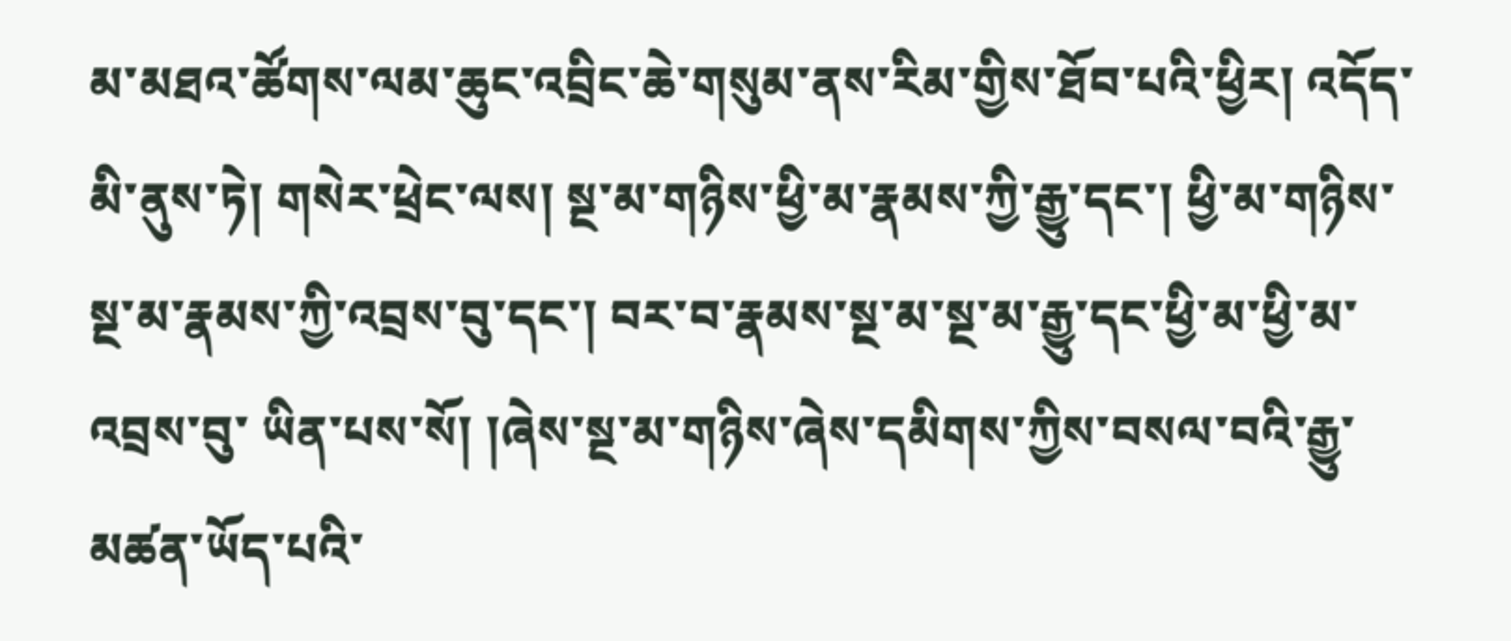མ་མཐའ་ཚོགས་ལམ་ཆུང་འབྲིང་ཆེ་གསུམ་ནས་རིམ་གྱིས་ཐོབ་པའི་ཕྱིར། འདོད་མི་ནུས་ཏེ། གསེར་ཕྲེང་ལས། སྔ་མ་གཉིས་ཕྱི་མ་རྣམས་ཀྱི་རྒྱུ་དང་། ཕྱི་མ་གཉིས་སྔ་མ་རྣམས་ཀྱི་འབྲས་བུ་དང་། བར་བ་རྣམས་སྔ་མ་སྔ་མ་རྒྱུ་དང་ཕྱི་མ་ཕྱི་མ་འབྲས་བུ་ ཡིན་པས་སོ། །ཞེས་སྔ་མ་གཉིས་ཞེས་དམིགས་ཀྱིས་བསལ་བའི་རྒྱུ་མཚན་ཡོད་པའི་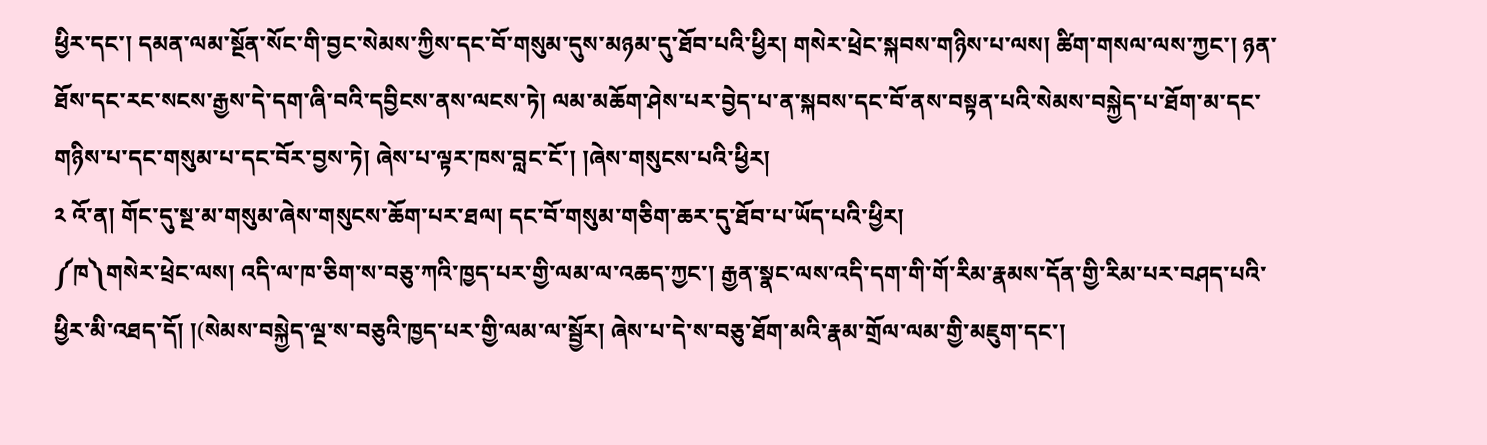ཕྱིར་དང་། དམན་ལམ་སྔོན་སོང་གི་བྱང་སེམས་ཀྱིས་དང་བོ་གསུམ་དུས་མཉམ་དུ་ཐོབ་པའི་ཕྱིར། གསེར་ཕྲེང་སྐབས་གཉིས་པ་ལས། ཚིག་གསལ་ལས་ཀྱང་། ཉན་ཐོས་དང་རང་སངས་རྒྱས་དེ་དག་ཞི་བའི་དབྱིངས་ནས་ལངས་ཏེ། ལམ་མཆོག་ཤེས་པར་བྱེད་པ་ན་སྐབས་དང་བོ་ནས་བསྟན་པའི་སེམས་བསྐྱེད་པ་ཐོག་མ་དང་གཉིས་པ་དང་གསུམ་པ་དང་བོར་བྱས་ཏེ། ཞེས་པ་ལྟར་ཁས་བླང་ངོ་། །ཞེས་གསུངས་པའི་ཕྱིར།
༢ འོ་ན། གོང་དུ་སྔ་མ་གསུམ་ཞེས་གསུངས་ཆོག་པར་ཐལ། དང་བོ་གསུམ་གཅིག་ཆར་དུ་ཐོབ་པ་ཡོད་པའི་ཕྱིར།
༼ཁ༽གསེར་ཕྲེང་ལས། འདི་ལ་ཁ་ཅིག་ས་བཅུ་ཀའི་ཁྱད་པར་གྱི་ལམ་ལ་འཆད་ཀྱང་། རྒྱན་སྣང་ལས་འདི་དག་གི་གོ་རིམ་རྣམས་དོན་གྱི་རིམ་པར་བཤད་པའི་ཕྱིར་མི་འཐད་དོ། །(སེམས་བསྐྱེད་ལྔ་ས་བཅུའི་ཁྱད་པར་གྱི་ལམ་ལ་སྦྱོར། ཞེས་པ་དེ་ས་བཅུ་ཐོག་མའི་རྣམ་གྲོལ་ལམ་གྱི་མཇུག་དང་།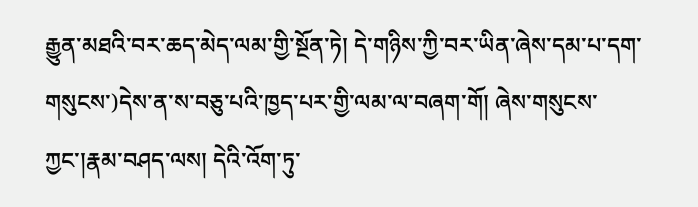རྒྱུན་མཐའི་བར་ཆད་མེད་ལམ་གྱི་སྔོན་ཏེ། དེ་གཉིས་ཀྱི་བར་ཡིན་ཞེས་དམ་པ་དག་གསུངས་)དེས་ན་ས་བཅུ་པའི་ཁྱད་པར་གྱི་ལམ་ལ་བཞག་གོ། ཞེས་གསུངས་ཀྱང་།རྣམ་བཤད་ལས། དེའི་འོག་ཏུ་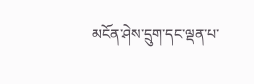མངོན་ཤེས་དྲུག་དང་ལྡན་པ་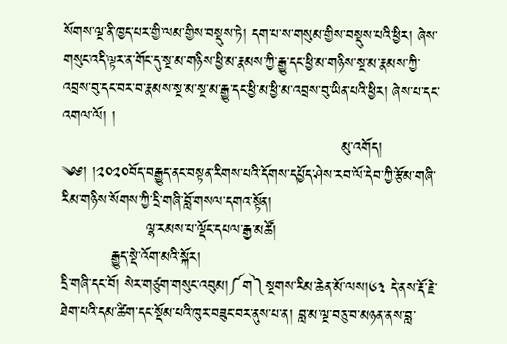སོགས་ལྔ་ནི་ཁྱད་པར་གྱི་ལམ་གྱིས་བསྡུས་ཏེ། དག་པ་ས་གསུམ་གྱིས་བསྡུས་པའི་ཕྱིར། ཞེས་གསུང་འདི་ལྟར་ན་གོང་དུ་སྔ་མ་གཉིས་ཕྱི་མ་རྣམས་ཀྱི་རྒྱུ་དང་ཕྱི་མ་གཉིས་སྔ་མ་རྣམས་ཀྱི་འབྲས་བུ་དང་བར་བ་རྣམས་སྔ་མ་སྔ་མ་རྒྱུ་དང་ཕྱི་མ་ཕྱི་མ་འབྲས་བུ་ཡིན་པའི་ཕྱིར། ཞེས་པ་དང་འགལ་ལོ། །
                                                        མུ་འགོད།
༄༅། །༢༠༢༠བོད་བརྒྱུད་ནང་བསྟན་རིགས་པའི་དོགས་དཔྱོད་ཤེས་རབ་ལོ་དེབ་ཀྱི་རྩོམ་གཞི་རིམ་གཉིས་སོགས་ཀྱི་དྲི་གཞི་བློ་གསལ་དགའ་སྟོན།
                 ལྷ་རམས་པ་ལྡོང་དཔལ་རྒྱ་མཚོ།
          རྒྱུད་སྡེ་འོག་མའི་སྐོར།
དྲི་གཞི་དང་བོ། སེར་གཙུག་གསུང་འབུམ།༼ག༽སྔགས་རིམ་ཆེན་མོ་ལས།༦༣ དེ་ནས་རྡོ་རྗེ་ཐེག་པའི་དམ་ཚིག་དང་སྡོམ་པའི་ཁུར་བཟུང་བར་ནུས་པ་ན། བླ་མ་ལྔ་བཅུ་བ་མཉན་ནས་བླ་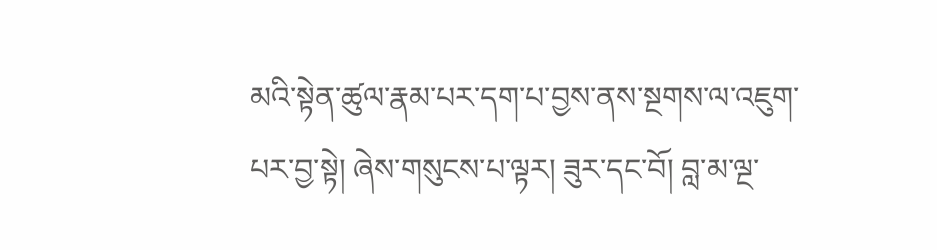མའི་སྟེན་ཚུལ་རྣམ་པར་དག་པ་བྱས་ནས་སྔགས་ལ་འཇུག་པར་བྱ་སྟེ། ཞེས་གསུངས་པ་ལྟར། ཟུར་དང་བོ། བླ་མ་ལྔ་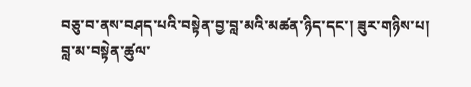བཅུ་བ་ནས་བཤད་པའི་བསྟེན་བྱ་བླ་མའི་མཚན་ཉིད་དང་། ཟུར་གཉིས་པ། བླ་མ་བསྟེན་ཚུལ་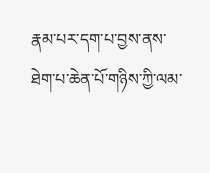རྣམ་པར་དག་པ་བྱས་ནས་ཐེག་པ་ཆེན་པོ་གཉིས་ཀྱི་ལམ་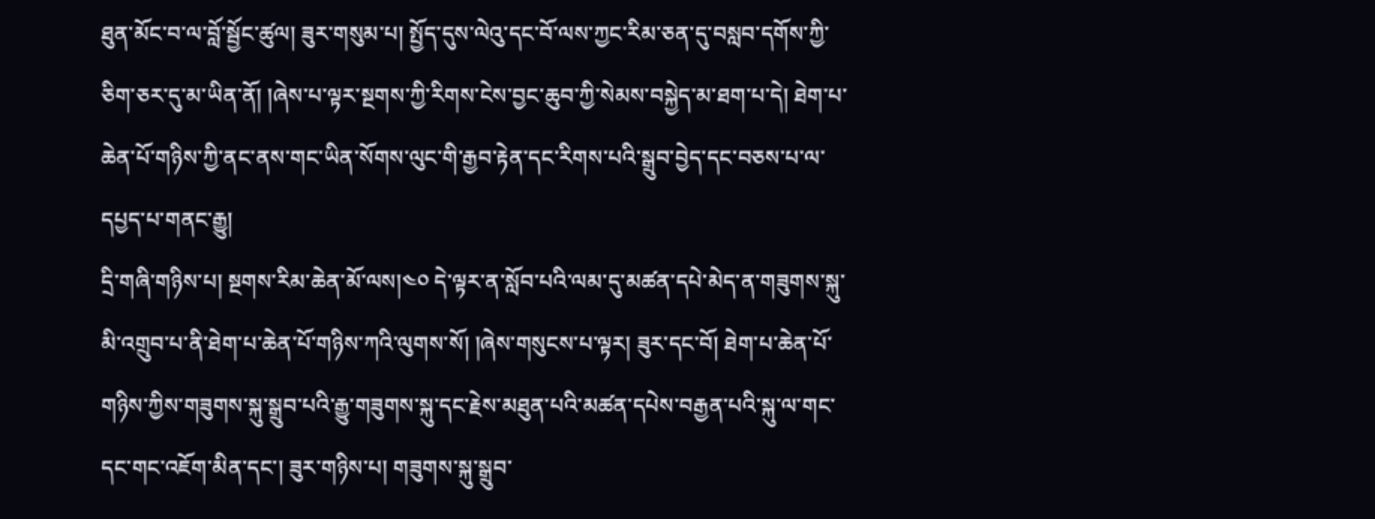ཐུན་མོང་བ་ལ་བློ་སྦྱོང་ཚུལ། ཟུར་གསུམ་པ། སྤྱོད་དུས་ལེའུ་དང་བོ་ལས་ཀྱང་རིམ་ཅན་དུ་བསླབ་དགོས་ཀྱི་ཅིག་ཅར་དུ་མ་ཡིན་ནོ། །ཞེས་པ་ལྟར་སྔགས་ཀྱི་རིགས་ངེས་བྱང་ཆུབ་ཀྱི་སེམས་བསྐྱེད་མ་ཐག་པ་དེ། ཐེག་པ་ཆེན་པོ་གཉིས་ཀྱི་ནང་ནས་གང་ཡིན་སོགས་ལུང་གི་རྒྱབ་རྟེན་དང་རིགས་པའི་སྒྲུབ་བྱེད་དང་བཅས་པ་ལ་དཔྱད་པ་གནང་རྒྱུ།
དྲི་གཞི་གཉིས་པ། སྔགས་རིམ་ཆེན་མོ་ལས།༤༠ དེ་ལྟར་ན་སློབ་པའི་ལམ་དུ་མཚན་དཔེ་མེད་ན་གཟུགས་སྐུ་མི་འགྲུབ་པ་ནི་ཐེག་པ་ཆེན་པོ་གཉིས་ཀའི་ལུགས་སོ། །ཞེས་གསུངས་པ་ལྟར། ཟུར་དང་བོ། ཐེག་པ་ཆེན་པོ་གཉིས་ཀྱིས་གཟུགས་སྐུ་སྒྲུབ་པའི་རྒྱུ་གཟུགས་སྐུ་དང་རྗེས་མཐུན་པའི་མཚན་དཔེས་བརྒྱན་པའི་སྐུ་ལ་གང་དང་གང་འཇོག་མིན་དང་། ཟུར་གཉིས་པ། གཟུགས་སྐུ་སྒྲུབ་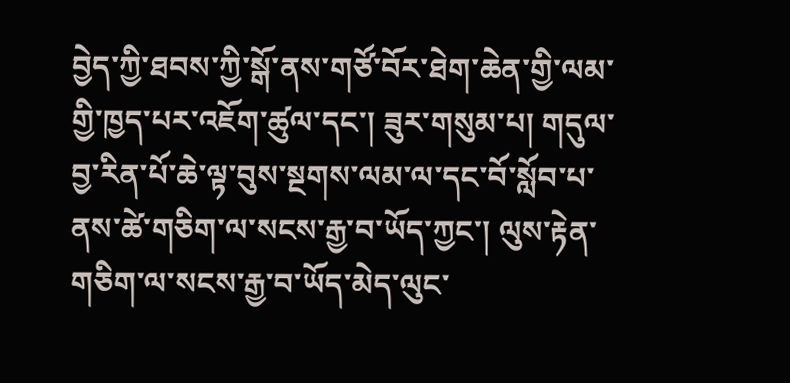བྱེད་ཀྱི་ཐབས་ཀྱི་སྒོ་ནས་གཙོ་བོར་ཐེག་ཆེན་གྱི་ལམ་གྱི་ཁྱད་པར་འཇོག་ཚུལ་དང་། ཟུར་གསུམ་པ། གདུལ་བྱ་རིན་པོ་ཆེ་ལྟ་བུས་སྔགས་ལམ་ལ་དང་བོ་སློབ་པ་ནས་ཚེ་གཅིག་ལ་སངས་རྒྱ་བ་ཡོད་ཀྱང་། ལུས་རྟེན་གཅིག་ལ་སངས་རྒྱ་བ་ཡོད་མེད་ལུང་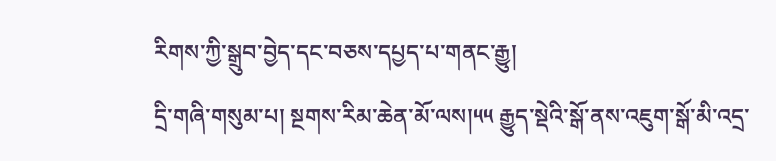རིགས་ཀྱི་སྒྲུབ་བྱེད་དང་བཅས་དཔྱད་པ་གནང་རྒྱུ།
དྲི་གཞི་གསུམ་པ། སྔགས་རིམ་ཆེན་མོ་ལས།༥༥ རྒྱུད་སྡེའི་སྒོ་ནས་འཇུག་སྒོ་མི་འདྲ་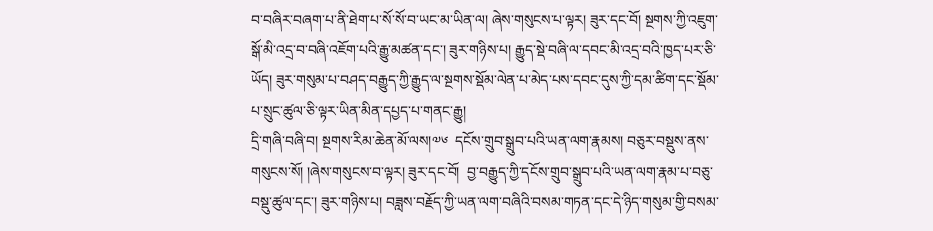བ་བཞིར་བཞག་པ་ནི་ཐེག་པ་སོ་སོ་བ་ཡང་མ་ཡིན་ལ། ཞེས་གསུངས་པ་ལྟར། ཟུར་དང་བོ། སྔགས་ཀྱི་འཇུག་སྒོ་མི་འདྲ་བ་བཞི་འཇོག་པའི་རྒྱུ་མཚན་དང་། ཟུར་གཉིས་པ། རྒྱུད་སྡེ་བཞི་ལ་དབང་མི་འདྲ་བའི་ཁྱད་པར་ཅི་ཡོད། ཟུར་གསུམ་པ་བཤད་བརྒྱུད་ཀྱི་རྒྱུད་ལ་སྔགས་སྡོམ་ལེན་པ་མེད་པས་དབང་དུས་ཀྱི་དམ་ཚིག་དང་སྡོམ་པ་སྲུང་ཚུལ་ཅི་ལྟར་ཡིན་མིན་དཔྱད་པ་གནང་རྒྱུ།
དྲི་གཞི་བཞི་བ། སྔགས་རིམ་ཆེན་མོ་ལས།༧༦  དངོས་གྲུབ་སྒྲུབ་པའི་ཡན་ལག་རྣམས། བཅུར་བསྡུས་ནས་གསུངས་སོ། །ཞེས་གསུངས་བ་ལྟར། ཟུར་དང་བོ།  བྱ་བརྒྱུད་ཀྱི་དངོས་གྲུབ་སྒྲུབ་པའི་ཡན་ལག་རྣམ་པ་བཅུ་བསྡུ་ཚུལ་དང་། ཟུར་གཉིས་པ། བཟླས་བརྗོད་ཀྱི་ཡན་ལག་བཞིའི་བསམ་གཏན་དང་དེ་ཉིད་གསུམ་གྱི་བསམ་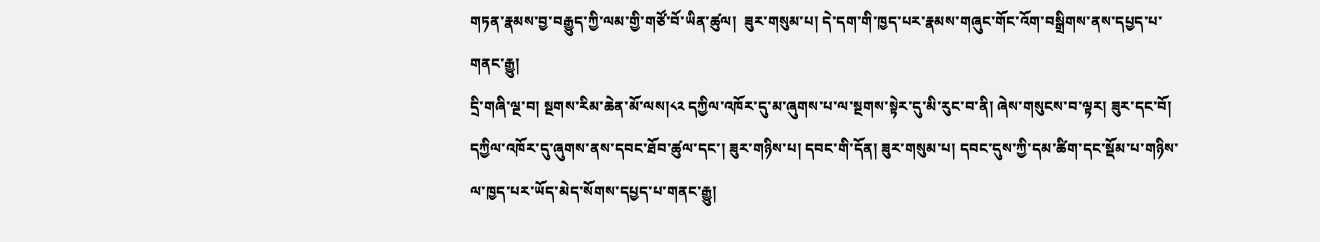གཏན་རྣམས་བྱ་བརྒྱུད་ཀྱི་ལམ་གྱི་གཙོ་བོ་ཡིན་ཚུལ།  ཟུར་གསུམ་པ། དེ་དག་གི་ཁྱད་པར་རྣམས་གཞུང་གོང་འོག་བསྒྲིགས་ནས་དཔྱད་པ་གནང་རྒྱུ།
དྲི་གཞི་ལྔ་བ། སྔགས་རིམ་ཆེན་མོ་ལས།༨༢ དཀྱིལ་འཁོར་དུ་མ་ཞུགས་པ་ལ་སྔགས་སྟེར་དུ་མི་རུང་བ་ནི། ཞེས་གསུངས་བ་ལྟར། ཟུར་དང་བོ། དཀྱིལ་འཁོར་དུ་ཞུགས་ནས་དབང་ཐོབ་ཚུལ་དང་། ཟུར་གཉིས་པ། དབང་གི་དོན། ཟུར་གསུམ་པ། དབང་དུས་ཀྱི་དམ་ཚིག་དང་སྡོམ་པ་གཉིས་ལ་ཁྱད་པར་ཡོད་མེད་སོགས་དཔྱད་པ་གནང་རྒྱུ།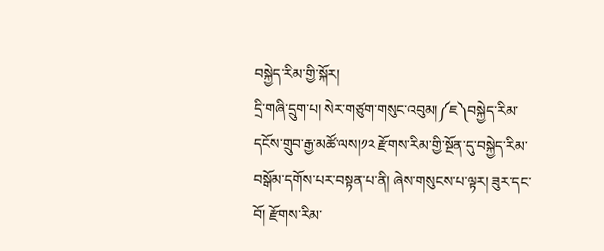བསྐྱེད་རིམ་གྱི་སྐོར།
དྲི་གཞི་དྲུག་པ། སེར་གཙུག་གསུང་འབུམ།༼ཇ༽བསྐྱེད་རིམ་དངོས་གྲུབ་རྒྱ་མཚོ་ལས།༡༢ རྫོགས་རིམ་གྱི་སྔོན་དུ་བསྐྱེད་རིམ་བསྒོམ་དགོས་པར་བསྟན་པ་ནི། ཞེས་གསུངས་པ་ལྟར། ཟུར་དང་བོ། རྫོགས་རིམ་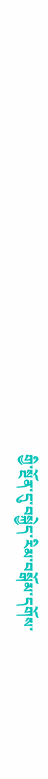གྱི་སྔོན་དུ་བསྐྱེད་རིམ་བསྒོམ་དགོས་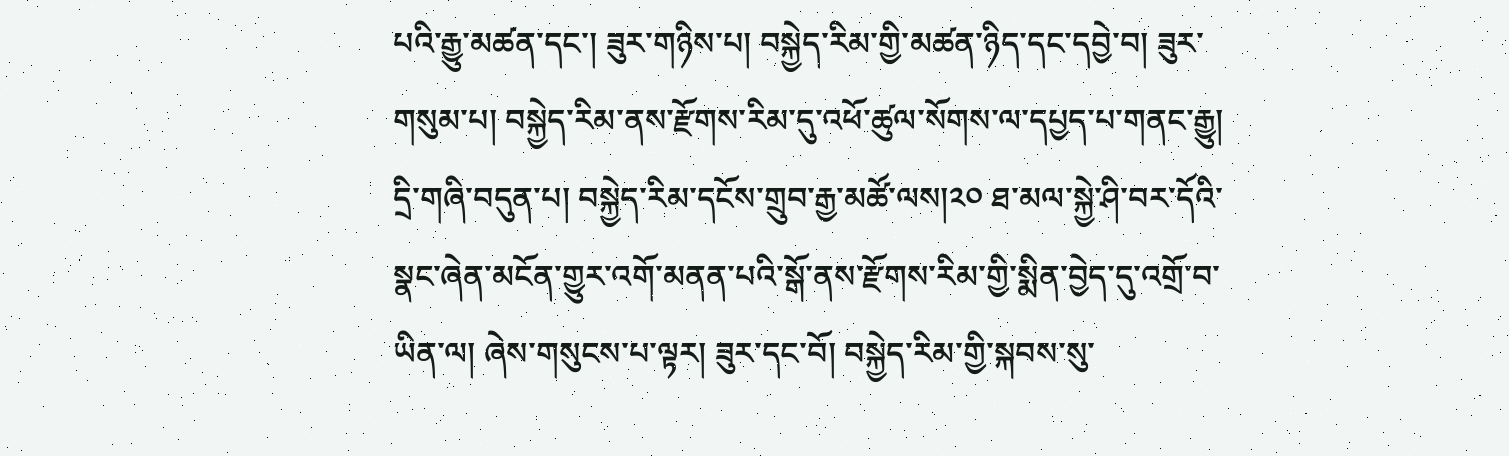པའི་རྒྱུ་མཚན་དང་། ཟུར་གཉིས་པ། བསྐྱེད་རིམ་གྱི་མཚན་ཉིད་དང་དབྱེ་བ། ཟུར་གསུམ་པ། བསྐྱེད་རིམ་ནས་རྫོགས་རིམ་དུ་འཕོ་ཚུལ་སོགས་ལ་དཔྱད་པ་གནང་རྒྱུ།
དྲི་གཞི་བདུན་པ། བསྐྱེད་རིམ་དངོས་གྲུབ་རྒྱ་མཚོ་ལས།༢༠ ཐ་མལ་སྐྱེ་ཤི་བར་དོའི་སྣང་ཞེན་མངོན་གྱུར་འགོ་མནན་པའི་སྒོ་ནས་རྫོགས་རིམ་གྱི་སྨིན་བྱེད་དུ་འགྲོ་བ་ཡིན་ལ། ཞེས་གསུངས་པ་ལྟར། ཟུར་དང་བོ། བསྐྱེད་རིམ་གྱི་སྐབས་སུ་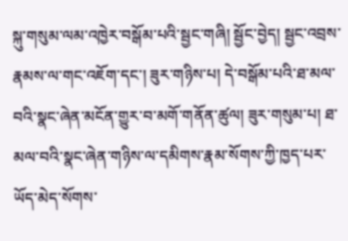སྐུ་གསུམ་ལམ་འཁྱེར་བསྒོམ་པའི་སྦྱང་གཞི། སྦྱོང་བྱེད། སྦྱང་འབྲས་རྣམས་ལ་གང་འཇོག་དང་། ཟུར་གཉིས་པ། དེ་བསྒོམ་པའི་ཐ་མལ་བའི་སྣང་ཞེན་མངོན་གྱུར་བ་མགོ་གནོན་ཚུལ། ཟུར་གསུམ་པ། ཐ་མལ་བའི་སྣང་ཞེན་གཉིས་ལ་དམིགས་རྣམ་སོགས་ཀྱི་ཁྱད་པར་ཡོད་མེད་སོགས་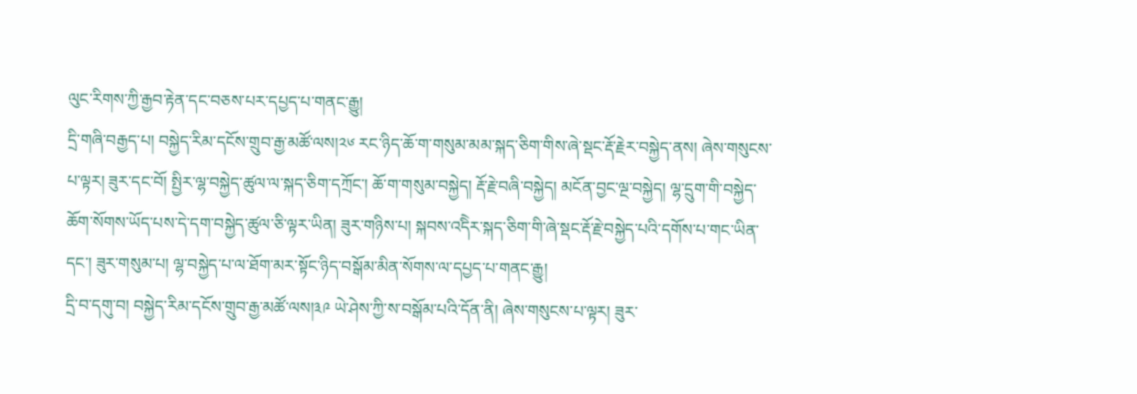ལུང་རིགས་ཀྱི་རྒྱབ་རྟེན་དང་བཅས་པར་དཔྱད་པ་གནང་རྒྱུ།
དྲི་གཞི་བརྒྱད་པ། བསྐྱེད་རིམ་དངོས་གྲུབ་རྒྱ་མཚོ་ལས།༢༦ རང་ཉིད་ཆོ་ག་གསུམ་མམ་སྐད་ཅིག་གིས་ཞེ་སྡང་རྡོ་རྗེར་བསྐྱེད་ནས། ཞེས་གསུངས་པ་ལྟར། ཟུར་དང་བོ། སྤྱིར་ལྷ་བསྐྱེད་ཚུལ་ལ་སྐད་ཅིག་དཀྲོང་། ཆོ་ག་གསུམ་བསྐྱེད། རྡོ་རྗེ་བཞི་བསྐྱེད། མངོན་བྱང་ལྔ་བསྐྱེད། ལྷ་དྲུག་གི་བསྐྱེད་ཆོག་སོགས་ཡོད་པས་དེ་དག་བསྐྱེད་ཚུལ་ཅི་ལྟར་ཡིན། ཟུར་གཉིས་པ། སྐབས་འདིེར་སྐད་ཅིག་གི་ཞེ་སྡང་རྡོ་རྗེ་བསྐྱེད་པའི་དགོས་པ་གང་ཡིན་དང་། ཟུར་གསུམ་པ། ལྷ་བསྐྱེད་པ་ལ་ཐོག་མར་སྟོང་ཉིད་བསྒོམ་མིན་སོགས་ལ་དཔྱད་པ་གནང་རྒྱུ།
དྲི་བ་དགུ་བ། བསྐྱེད་རིམ་དངོས་གྲུབ་རྒྱ་མཚོ་ལས།༣༩ ཡེ་ཤེས་ཀྱི་ས་བསྒོམ་པའི་དོན་ནི། ཞེས་གསུངས་པ་ལྟར། ཟུར་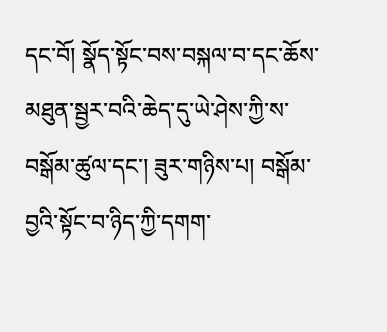དང་བོ། སྣོད་སྟོང་བས་བསྐལ་བ་དང་ཆོས་མཐུན་སྦྱར་བའི་ཆེད་དུ་ཡེ་ཤེས་ཀྱི་ས་བསྒོམ་ཚུལ་དང་། ཟུར་གཉིས་པ། བསྒོམ་བྱའི་སྟོང་བ་ཉིད་ཀྱི་དགག་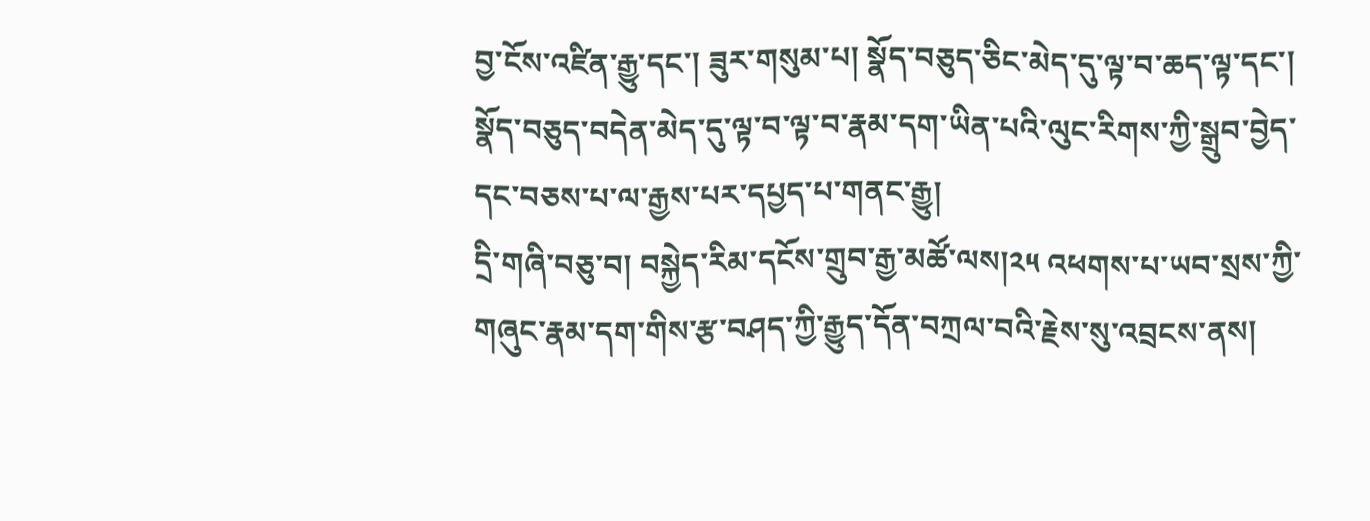བྱ་ངོས་འཛིན་རྒྱུ་དང་། ཟུར་གསུམ་པ། སྣོད་བཅུད་ཅིང་མེད་དུ་ལྟ་བ་ཆད་ལྟ་དང་། སྣོད་བཅུད་བདེན་མེད་དུ་ལྟ་བ་ལྟ་བ་རྣམ་དག་ཡིན་པའི་ལུང་རིགས་ཀྱི་སྒྲུབ་བྱེད་དང་བཅས་པ་ལ་རྒྱས་པར་དཔྱད་པ་གནང་རྒྱུ།
དྲི་གཞི་བཅུ་བ། བསྐྱེད་རིམ་དངོས་གྲུབ་རྒྱ་མཚོ་ལས།༢༥ འཕགས་པ་ཡབ་སྲས་ཀྱི་གཞུང་རྣམ་དག་གིས་རྩ་བཤད་ཀྱི་རྒྱུད་དོན་བཀྲལ་བའི་རྗེས་སུ་འབྲངས་ནས།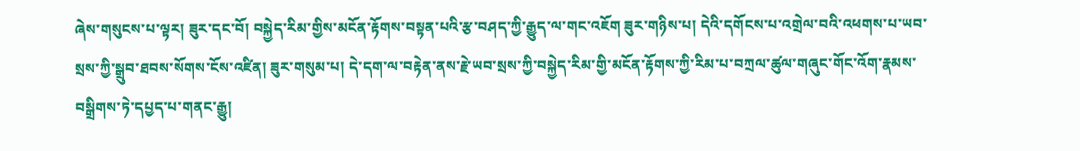ཞེས་གསུངས་པ་ལྟར། ཟུར་དང་བོ། བསྐྱེད་རིམ་གྱིས་མངོན་རྟོགས་བསྟན་པའི་རྩ་བཤད་ཀྱི་རྒྱུད་ལ་གང་འཇོག ཟུར་གཉིས་པ། དེའི་དགོངས་པ་འགྲེལ་བའི་འཕགས་པ་ཡབ་སྲས་ཀྱི་སྒྲུབ་ཐབས་སོགས་ངོས་འཛིན། ཟུར་གསུམ་པ། དེ་དག་ལ་བརྟེན་ནས་རྗེ་ཡབ་སྲས་ཀྱི་བསྐྱེད་རིམ་གྱི་མངོན་རྟོགས་ཀྱི་རིམ་པ་བཀྲལ་ཚུལ་གཞུང་གོང་འོག་རྣམས་བསྒྲིགས་ཏེ་དཔྱད་པ་གནང་རྒྱུ།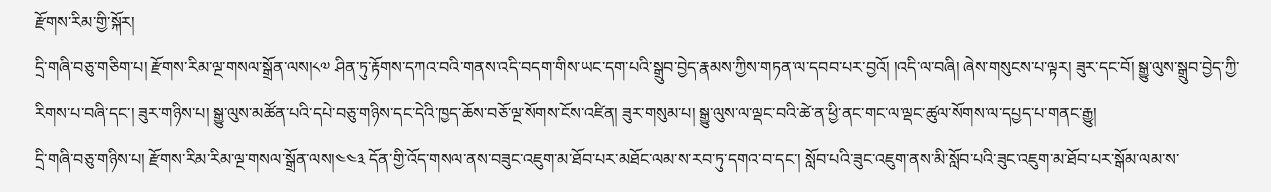རྫོགས་རིམ་གྱི་སྐོར།
དྲི་གཞི་བཅུ་གཅིག་པ། རྫོགས་རིམ་ལྔ་གསལ་སྒྲོན་ལས།༨༧ ཤིན་ཏུ་རྟོགས་དཀའ་བའི་གནས་འདི་བདག་གིས་ཡང་དག་པའི་སྒྲུབ་བྱེད་རྣམས་ཀྱིས་གཏན་ལ་དབབ་པར་བྱའོ། །འདི་ལ་བཞི། ཞེས་གསུངས་པ་ལྟར། ཟུར་དང་བོ། སྒྱུ་ལུས་སྒྲུབ་བྱེད་ཀྱི་རིགས་པ་བཞི་དང་། ཟུར་གཉིས་པ། སྒྱུ་ལུས་མཚོན་པའི་དཔེ་བཅུ་གཉིས་དང་དེའི་ཁྱད་ཆོས་བཅོ་ལྔ་སོགས་ངོས་འཛིན། ཟུར་གསུམ་པ། སྒྱུ་ལུས་ལ་ལྡང་བའི་ཚེ་ན་ཕྱི་ནང་གང་ལ་ལྡང་ཚུལ་སོགས་ལ་དཔྱད་པ་གནང་རྒྱུ།
དྲི་གཞི་བཅུ་གཉིས་པ། རྫོགས་རིམ་རིམ་ལྔ་གསལ་སྒྲོན་ལས།༤༤༣ དོན་གྱི་འོད་གསལ་ནས་བཟུང་འཇུག་མ་ཐོབ་པར་མཐོང་ལམ་ས་རབ་ཏུ་དགའ་བ་དང་། སློབ་པའི་ཟུང་འཇུག་ནས་མི་སློབ་པའི་ཟུང་འཇུག་མ་ཐོབ་པར་སྒོམ་ལམ་ས་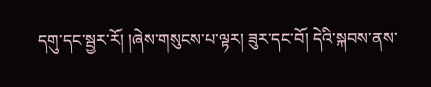དགུ་དང་སྦྱར་རོ། །ཞེས་གསུངས་པ་ལྟར། ཟུར་དང་བོ། དེའི་སྐབས་ནས་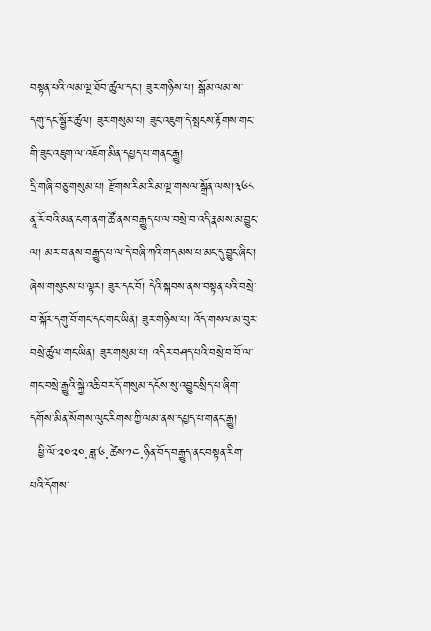བསྟན་པའི་ལམ་ལྔ་ཐོབ་ཚུལ་དང་། ཟུར་གཉིས་པ། སྒོམ་ལམ་ས་དགུ་དང་སྦྱོར་ཚུལ། ཟུར་གསུམ་པ། ཟུང་འཇུག་དེ་སྤངས་རྟོགས་གང་གི་ཟུང་འཇུག་ལ་འཇོག་མིན་དཔྱད་པ་གནང་རྒྱུ།
དྲི་གཞི་བཅུ་གསུམ་པ། རྫོགས་རིམ་རིམ་ལྔ་གསལ་སྒྲོན་ལས།༣༦༨ ནཱ་རོ་བའི་མན་ངག་ནག་ཚོ་ནས་བརྒྱུད་པ་ལ་བསྲེ་བ་འདི་རྣམས་མ་བྱུང་ལ། མར་བ་ནས་བརྒྱུད་པ་ལ་དེ་བཞི་ཀའི་གདམས་པ་མང་དུ་བྱུང་ཞིང་། ཞེས་གསུངས་པ་ལྟར། ཟུར་དང་བོ། དེའི་སྐབས་ནས་བསྟན་པའི་བསྲེ་བ་སྐོར་དགུ་བོ་གང་དང་གང་ཡིན། ཟུར་གཉིས་པ། འོད་གསལ་མ་བུར་བསྲེ་ཚུལ་གང་ཡིན། ཟུར་གསུམ་པ། འདིར་བཤད་པའི་བསྲེ་བ་བོ་ལ་གང་བསྲེ་རྒྱུའི་སྐྱེ་འཆི་བར་དོ་གསུམ་དངོས་སུ་འབྱུང་སྲིད་པ་ཞིག་དགོས་མིན་སོགས་ལུང་རིགས་ཀྱི་ལམ་ནས་དཔྱད་པ་གནང་རྒྱུ།
  ཕྱི་ལོ་༢༠༢༠.ཟླ་༦.ཚེས་༡༤.ཉིན་བོད་བརྒྱུད་ནང་བསྟན་རིག་པའི་དོགས་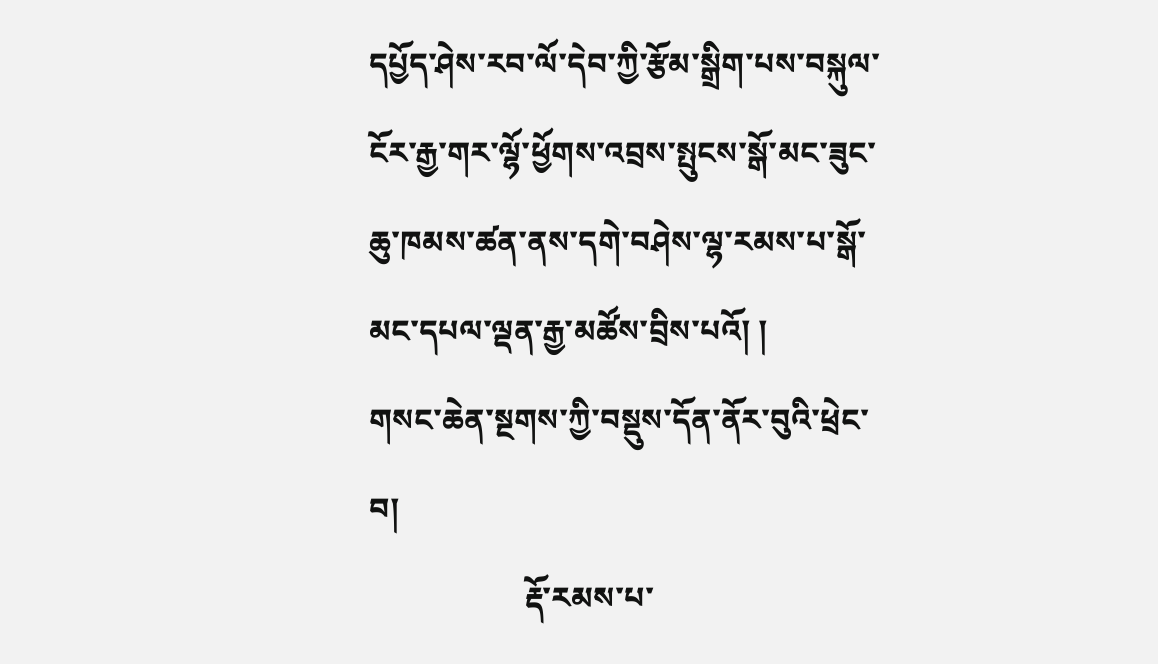དཔྱོད་ཤེས་རབ་ལོ་དེབ་ཀྱི་རྩོམ་སྒྲིག་པས་བསྐུལ་ངོར་རྒྱ་གར་ལྷོ་ཕྱོགས་འབྲས་སྤུངས་སྒོ་མང་ཟུང་ཆུ་ཁམས་ཚན་ནས་དགེ་བཤེས་ལྷ་རམས་པ་སྒོ་མང་དཔལ་ལྡན་རྒྱ་མཚོས་བྲིས་པའོ། །
གསང་ཆེན་སྔགས་ཀྱི་བསྡུས་དོན་ནོར་བུའི་ཕྲེང་བ།
                    རྡོ་རམས་པ་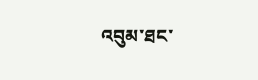འབུམ་ཐང་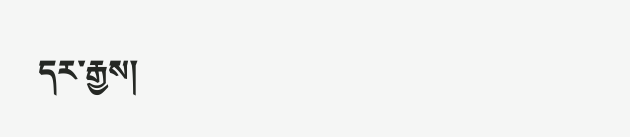དར་རྒྱས།